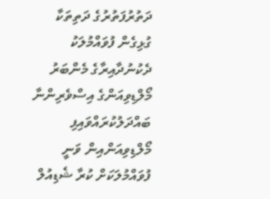ދަތުރުފަތުރުގެ ދަތިތަކާ ގުޅިގެން ފުވައްމުލަކު ދެކުނުދާއިރާގެ މެންބަރު މޯލްޑިވިއަންގެ އިސްވެރިންނާ ބައްދަލުކުރައްވައިފި
މޯލްޑިވިއަންއިން ވަނީ ފުވައްމުލަކަށް ކުރާ ޝެޑިއުލް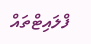ފްލައިޓްތައް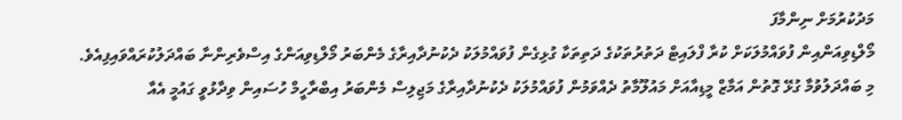މަދުކުރުމަށް ނިންމާފަ
މޯލްޑިވިއަންއިން ފުވައްމުލަކަށް ކުރާ ފްލައިޓް ދަތުރުތަކުގެ ދަތިތަކާ ގުޅިގެން ފުވައްމުލަކު ދެކުނުދާއިރާގެ މެންބަރު މޯލްޑިވިއަންގެ އިސްވެރިންނާ ބައްދަލުކުރައްވައިފިއެވެ.
މި ބައްދަލުވުމާ ގުޅޭ ގޮތުން އަމާޒް މީޑިއާއަށް މައުލޫމާތު ދެއްވަމުން ފުވައްމުލަކު ދެކުނުދާއިރާގެ މަޖިލިސް މެންބަރު އިބްރާހީމް ހުސައިން ވިދާޅުވީ ގައުމީ އެއާ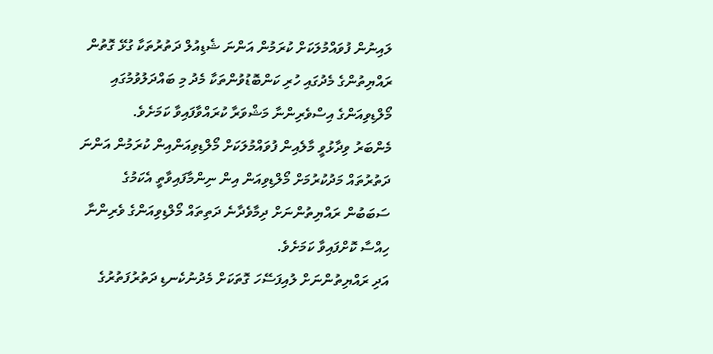ލައިނުން ފުވައްމުލަކަށް ކުރަމުން އަންނަ ޝެޑިއުލް ދަތުރުތަކާ ގުޅޭ ގޮތުން ރައްޔިތުންގެ މެދުގައި ހުރި ކަންބޮޑުވުންތަކާ މެދު މި ބައްދަލުވުމުގައި މޯލްޑިވިއަންގެ އިސްވެރިންނާ މަޝްވަރާ ކުރައްވާފައިވާ ކަމަށެވެ.
މެންބަރު ވިދާޅުވީ މާލެއިން ފުވައްމުލަކަށް މޯލްޑިވިއަންއިން ކުރަމުން އަންނަ ދަތުރުތައް މަދުކުރުމަށް މޯލްޑިވިއަން އިން ނިންމާފައިވާތީ އެކަމުގެ ސަބަބުން ރައްޔިތުންނަށް ދިމާވެދާނެ ދަތިތައް މޯލްޑިވިއަންގެ ވެރިންނާ ހިއްސާ ކޮށްފައިވާ ކަމަށެވެ.
އަދި ރައްޔިތުންނަށް ލުއިފަސޭހަ ގޮތަކަށް މެދުނުކެނޑި ދަތުރުފަތުރުގެ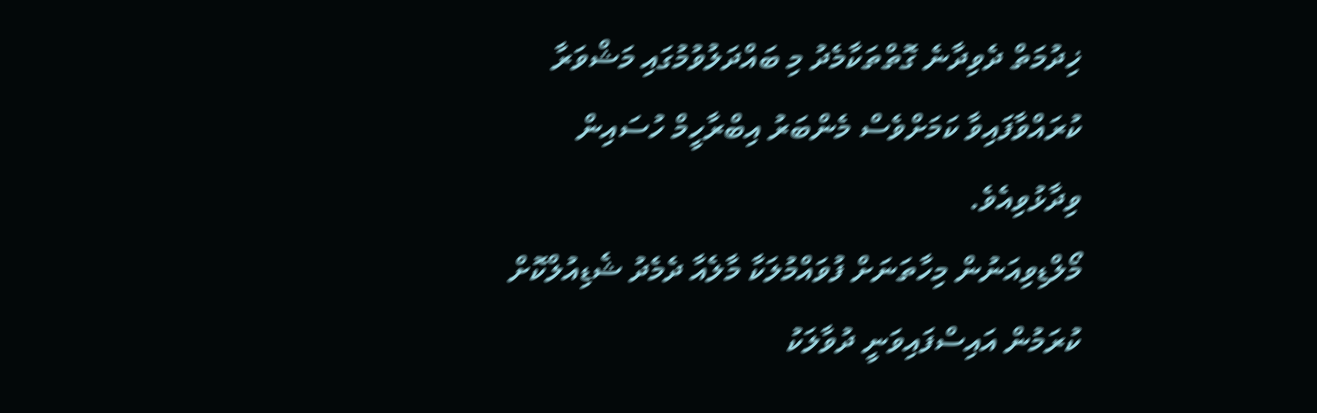ޚިދުމަތް ދެވިދާނެ ގޮތްތަކާމެދު މި ބައްދަލުވުމުގައި މަޝްވަރާ ކުރައްވާފައިވާ ކަމަށްވެސް މެންބަރު އިބްރާހީމް ހުސައިން ވިދާޅުވިއެވެ.
މޯލްޑިވިއަނުން މިހާތަނަށް ފުވައްމުލަކާ މާލެއާ ދެމެދު ޝެޑިއުލްކޮށް ކުރަމުން އައިސްފައިވަނީ ދުވާލަކު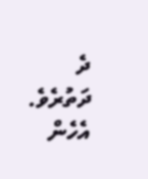ދެ ދަތުރެވެ.
އެހެން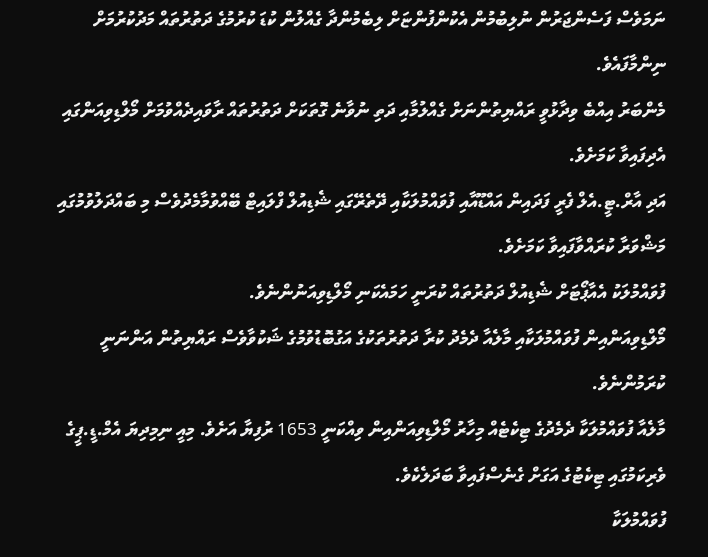ނަމަވެސް ފަސެންޖަރުން ނުލިބުމުން އެކުންފުންޏަށް ލިބެމުންދާ ގެއްލުން ކުޑަ ކުރުމުގެ ދަތުރުތައް މަދުކުރުމަށް ނިންމާފައެވެ.
މެންބަރު އިއްބެ ވިދާޅުވީ ރައްޔިތުންނަށް ގެއްލުމާއި ދަތި ނުވާނެ ގޮތަކަށް ދަތުރުތައް ރާވައިދެއްވުމަށް މޯލްޑިވިއަންގައި އެދިފައިވާ ކަމަށެވެ.
އަދި އާރް.ޓީ.އެލް ފެރީ ފަދައިން އައްޑޫއާއި ފުވައްމުލަކާއި ދޭތެރޭގައި ޝެޑިއުލް ފްލައިޓް ބޭއްވުމާމެދުވެސް މި ބައްދަލުވުމުގައި މަޝްވަރާ ކުރައްވާފައިވާ ކަމަށެވެ.
ފުވައްމުލަކު އެއާޕޯޓަށް ޝެޑިއުލް ދަތުރުތައް ކުރަނީ ހަމައެކަނި މޯލްޑިވިއަނުންނެވެ.
މޯލްޑިވިއަންއިން ފުވައްމުލަކާއި މާލެއާ ދެމެދު ކުރާ ދަތުރުތަކުގެ އަގުބޮޑުވުމުގެ ޝަކުވާވެސް ރައްޔިތުން އަންނަނީ ކުރަމުންނެވެ.
މާލެއާ ފުވައްމުލަކާ ދެމެދުގެ ޓިކެޓެއް މިހާރު މޯލްޑިވިއަންއިން ވިއްކަނީ 1653 ރުފިޔާ އަށެވެ. މިއީ ނިމިދިޔަ އެމް.ޑީ.ޕީގެ ވެރިކަމުގައި ޓިކެޓުގެ އަގަށް ގެނެސްފައިވާ ބަދަލެކެވެ.
ފުވައްމުލަކާ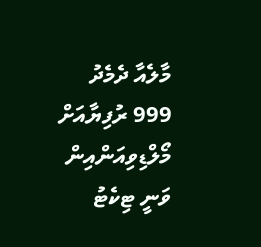މާލެއާ ދެމެދު 999 ރުފިޔާއަށް މޯލްޑިވިއަންއިން ވަނީ ޓިކެޓު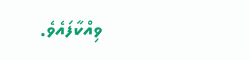ވިއްކާފައެވެ.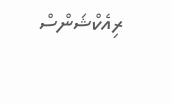ރިއެކްޝަންސް